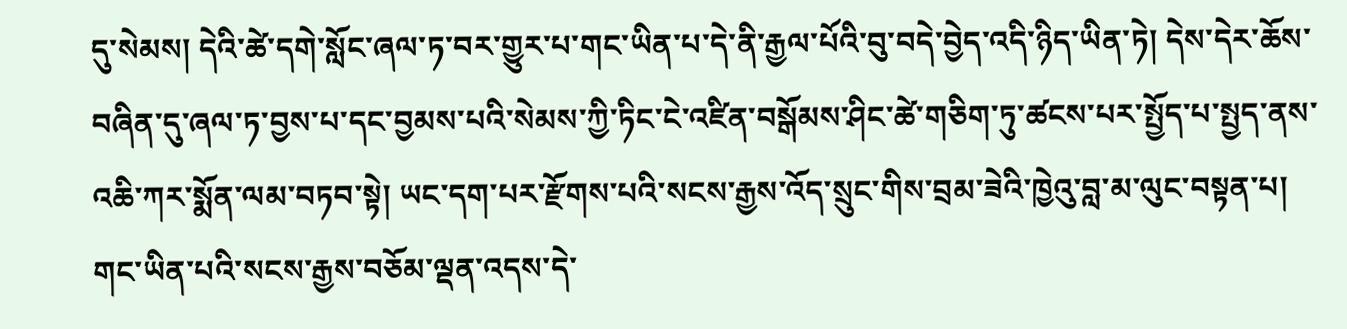དུ་སེམས། དེའི་ཚེ་དགེ་སློང་ཞལ་ཏ་བར་གྱུར་པ་གང་ཡིན་པ་དེ་ནི་རྒྱལ་པོའི་བུ་བདེ་བྱེད་འདི་ཉིད་ཡིན་ཏེ། དེས་དེར་ཆོས་བཞིན་དུ་ཞལ་ཏ་བྱས་པ་དང་བྱམས་པའི་སེམས་ཀྱི་ཏིང་ངེ་འཛིན་བསྒོམས་ཤིང་ཚེ་གཅིག་ཏུ་ཚངས་པར་སྤྱོད་པ་སྤྱད་ནས་འཆི་ཀར་སྨོན་ལམ་བཏབ་སྟེ། ཡང་དག་པར་རྫོགས་པའི་སངས་རྒྱས་འོད་སྲུང་གིས་བྲམ་ཟེའི་ཁྱེའུ་བླ་མ་ལུང་བསྟན་པ། གང་ཡིན་པའི་སངས་རྒྱས་བཅོམ་ལྡན་འདས་དེ་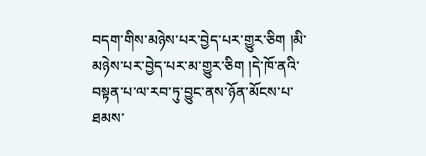བདག་གིས་མཉེས་པར་བྱེད་པར་གྱུར་ཅིག །མི་མཉེས་པར་བྱེད་པར་མ་གྱུར་ཅིག །དེ་ཁོ་ནའི་བསྟན་པ་ལ་རབ་ཏུ་བྱུང་ནས་ཉོན་མོངས་པ་ཐམས་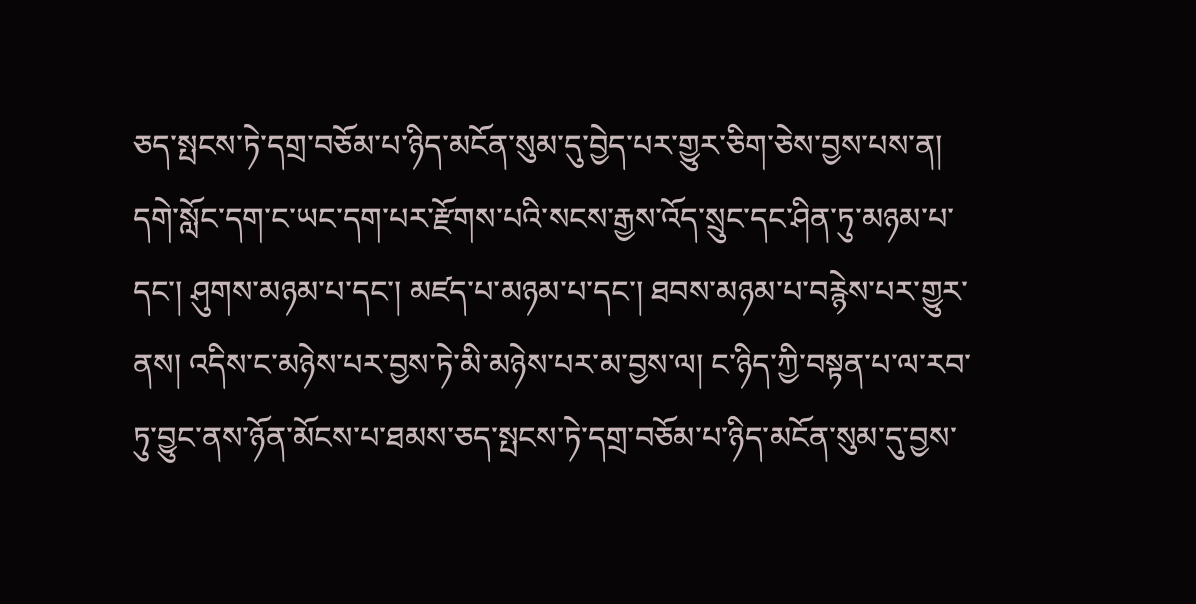ཅད་སྤངས་ཏེ་དགྲ་བཅོམ་པ་ཉིད་མངོན་སུམ་དུ་བྱེད་པར་གྱུར་ཅིག་ཅེས་བྱས་པས་ན། དགེ་སློང་དག་ང་ཡང་དག་པར་རྫོགས་པའི་སངས་རྒྱས་འོད་སྲུང་དང་ཤིན་ཏུ་མཉམ་པ་དང་། ཤུགས་མཉམ་པ་དང་། མཛད་པ་མཉམ་པ་དང་། ཐབས་མཉམ་པ་བརྙེས་པར་གྱུར་ནས། འདིས་ང་མཉེས་པར་བྱས་ཏེ་མི་མཉེས་པར་མ་བྱས་ལ། ང་ཉིད་ཀྱི་བསྟན་པ་ལ་རབ་ཏུ་བྱུང་ནས་ཉོན་མོངས་པ་ཐམས་ཅད་སྤངས་ཏེ་དགྲ་བཅོམ་པ་ཉིད་མངོན་སུམ་དུ་བྱས་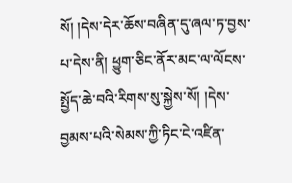སོ། །དེས་དེར་ཆོས་བཞིན་དུ་ཞལ་ཏ་བྱས་པ་དེས་ནི། ཕྱུག་ཅིང་ནོར་མང་ལ་ལོངས་སྤྱོད་ཆེ་བའི་རིགས་སུ་སྐྱེས་སོ། །དེས་བྱམས་པའི་སེམས་ཀྱི་ཏིང་ངེ་འཛིན་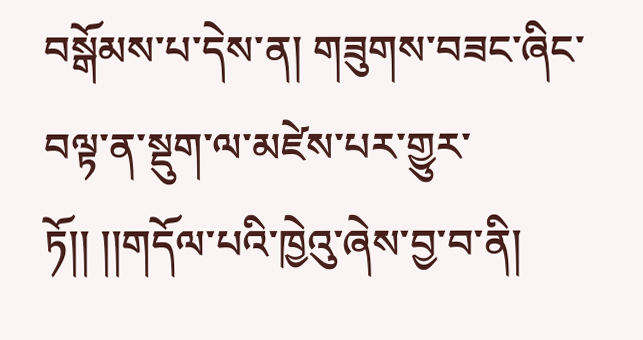བསྒོམས་པ་དེས་ན། གཟུགས་བཟང་ཞིང་བལྟ་ན་སྡུག་ལ་མཛེས་པར་གྱུར་ཏོ།། །།གདོལ་པའི་ཁྱེའུ་ཞེས་བྱ་བ་ནི།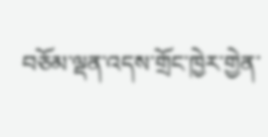བཅོམ་ལྡན་འདས་གྲོང་ཁྱེར་གྱེན་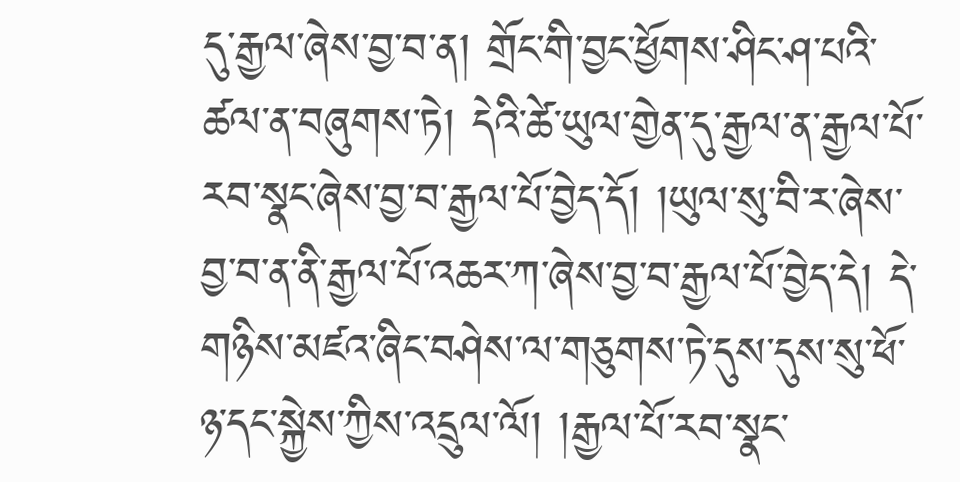དུ་རྒྱལ་ཞེས་བྱ་བ་ན། གྲོང་གི་བྱང་ཕྱོགས་ཤིང་ཤ་པའི་ཚལ་ན་བཞུགས་ཏེ། དེའི་ཚེ་ཡུལ་གྱེན་དུ་རྒྱལ་ན་རྒྱལ་པོ་རབ་སྣང་ཞེས་བྱ་བ་རྒྱལ་པོ་བྱེད་དོ། །ཡུལ་སུ་བི་ར་ཞེས་བྱ་བ་ན་ནི་རྒྱལ་པོ་འཆར་ཀ་ཞེས་བྱ་བ་རྒྱལ་པོ་བྱེད་དེ། དེ་གཉིས་མཛའ་ཞིང་བཤེས་ལ་གཅུགས་ཏེ་དུས་དུས་སུ་ཕོ་ཉ་དང་སྐྱེས་ཀྱིས་འདྲུལ་ལོ། །རྒྱལ་པོ་རབ་སྣང་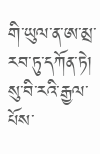གི་ཡུལ་ན་ཨ་མྲ་རབ་ཏུ་དཀོན་ཏེ། སུ་བི་རའི་རྒྱལ་པོས་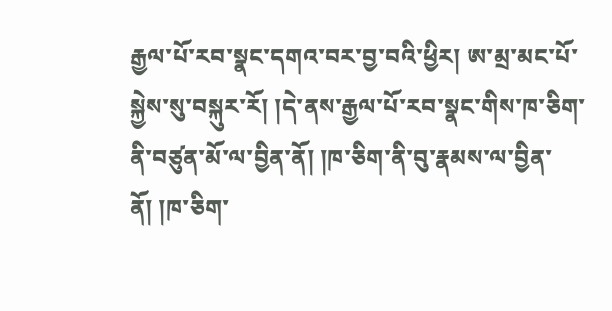རྒྱལ་པོ་རབ་སྣང་དགའ་བར་བྱ་བའི་ཕྱིར། ཨ་མྲ་མང་པོ་སྐྱེས་སུ་བསྐུར་རོ། །དེ་ནས་རྒྱལ་པོ་རབ་སྣང་གིས་ཁ་ཅིག་ནི་བཙུན་མོ་ལ་བྱིན་ནོ། །ཁ་ཅིག་ནི་བུ་རྣམས་ལ་བྱིན་ནོ། །ཁ་ཅིག་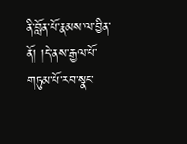ནི་བློན་པོ་རྣམས་ལ་བྱིན་ནོ། །དེ་ནས་རྒྱལ་པོ་གཏུམ་པོ་རབ་སྣང་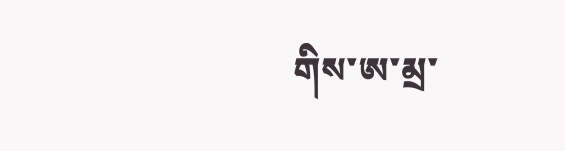གིས་ཨ་མྲ་